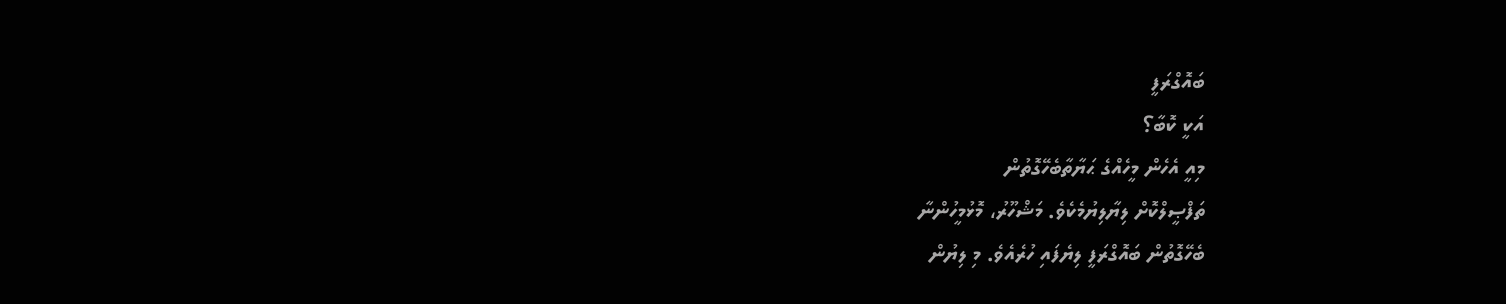ބައޮގްރަފީ
އަކީ ކޮބާ؟
މިއީ އެހެން މީހެއްގެ ޙަޔާތާބެހޭގޮތުން
ތަފްޞީލްކޮށް ލިޔާލިޔުމެކެވެ. މަޝްހޫރު، މޮޅުމީހުންނާ
ބެހޭގޮތުން ބައޮގްރަފީ ލިޔެފައި ހުރެއެވެ. މި ލިޔުން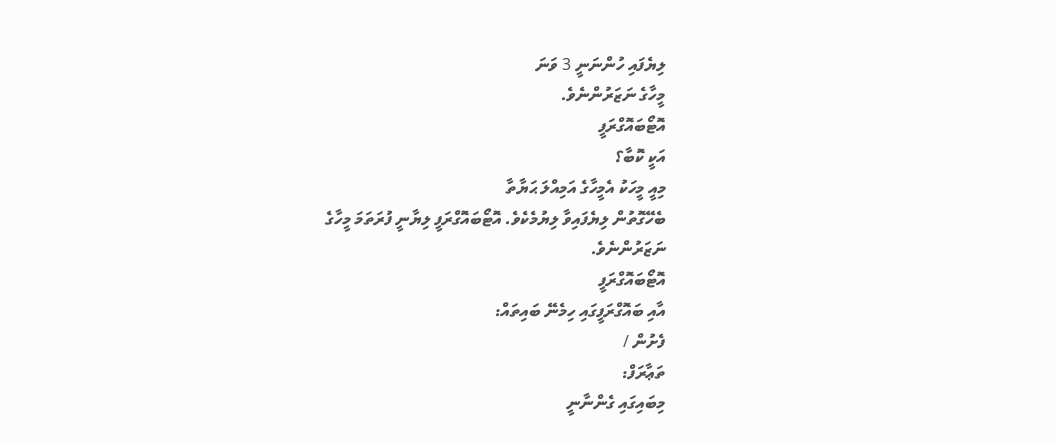ލިޔެފައި ހުންނަނީ 3 ވަނަ
މީހާގެ ނަޒަރުންނެވެ.
އޮޓޯބައޮގްރަފީ
އަކީ ކޮބާ؟
މިއީ މީހަކު އެމީހާގެ އަމިއްލަ ޙަޔާތާ
ބެހޭގޮތުން ލިޔެފައިވާ ލިޔުމެކެވެ. އޮޓޯބައޮގްރަފީ ލިޔާނީ ފުރަތަމަ މީހާގެ
ނަޒަރުންނެވެ.
އޮޓޯބައޮގްރަފީ
އާއި ބައޮގްރަފީގައި ހިމެނޭ ބައިތައް:
ފެށުން /
ތަޢާރަފް:
މިބައިގައި ގެންނާނީ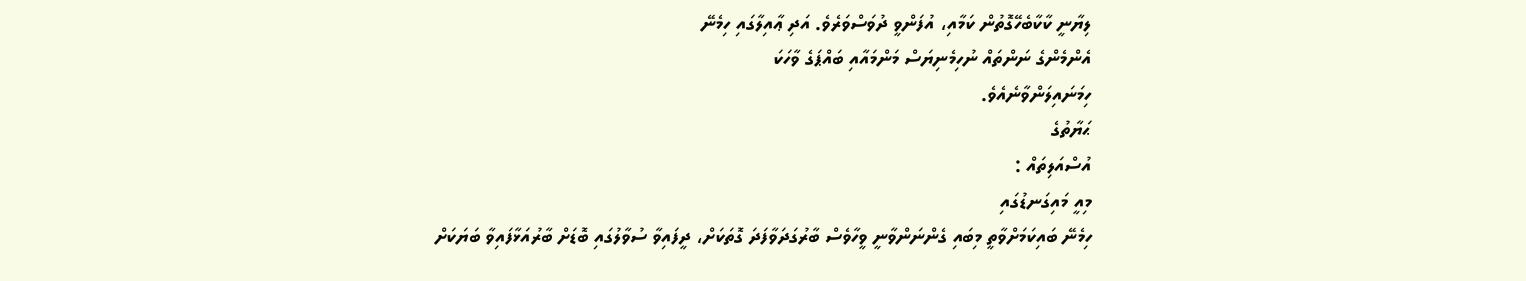ލިޔާނީ ކާކާބެހޭގޮތުން ކަމާއި، އުފަންވީ ދުވަސްވަރެވެ. އަދި ޢާއިލާގައި ހިމެނޭ
އެންމެންގެ ނަންތައް ނުހިމެނިޔަސް މަންމައާއި ބައްޕަގެ ވާހަކަ
ހިމަނައިލަންވާނެއެވެ.
ޙަޔާތުގެ
އުސްއަލިތައް :
މިއީ މައިގަނޑުގައި
ހިމެނޭ ބައިކަމަށްވާތީ މިބައި ގެންނަންވާނީ ވީހާވެސް ބާރުގަދަވާފަދަ ގޮތަކަށް، ދީފައިވާ ސުވާލުގައި ބޮޑަށް ބާރުއަޅާފައިވާ ބަޔަކަށް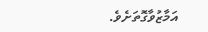އަމާޒުވާގޮތަށެވެ.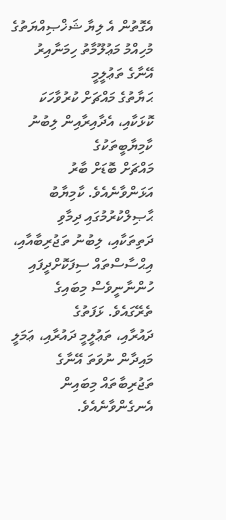އެގޮތުން އެ ލިޔާ ޝަޚްޞިއްޔަތުގެ މުހިއްމު މަޢުލޫމާތު ހިމަނާއިރު އޭނާގެ ތަޢުލީމީ
ޙަޔާތުގެ މައްޗަށް ކުރުވާހަކަ ކޮޅަކާއި، އެދާއިރާއިން ލިބުނު ކާމިޔާބީތަކުގެ
މައްޗަށް ބޮޑަށް ބާރު އަޅަންވާނެއެވެ. ކާމިޔާބު ޙާޞިލްކުރުމުގައި ދިމާވި
ދަތިތަކާއި، ލިބުނު ތަޖުރިބާއާއި، އިޙްސާސްތައް ސިފަކޮށްދީފައި ހުންނާނީވެސް މިބައިގެ ތެރޭގައެވެ. ޅަފަތުގެ
ދައުރާއި، ތަޢުލީމީ ދައުރާއި، ޢަމަލީ މައިދާން ނުވަތަ އޭނާގެ ތަޖުރިބާތައް މިބައިން އެނގެންވާނެއެވެ.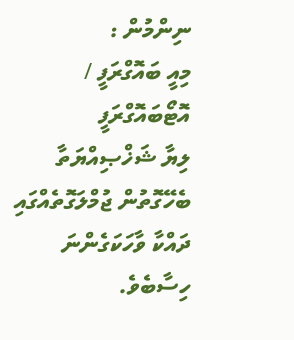ނިންމުން :
މިއީ ބައޮގްރަފީ / އޮޓޯބައޮގްރަފީ
ލިޔާ ޝަޚްޞިއްޔަތާ ބެހޭގޮތުން ޖުމްލަގޮތެއްގައި ދައްކާ ވާހަކަގެންނަ ހިސާބެވެ.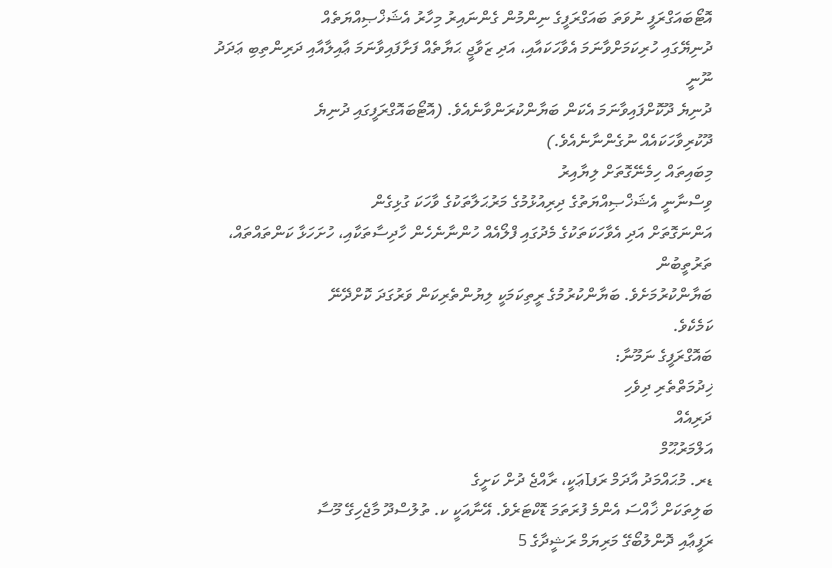އޮޓޯބައަގްރަފީ ނުވަތަ ބައަގްރަފީގެ ނިންމުން ގެންނައިރު މިހާރު އެޝަޚްޞިއްޔަތެއް
ދުނިޔޭގައި ހުރިކަމަށްވާނަމަ އެވާހަކައާއި، އަދި ޒަވާޖީ ޙަޔާތެއް ފަށާފައިވާނަމަ ޢާއިލާއާއި ދަރިންތިބި ޢަދަދު ނޫނީ
ދުނިޔެ ދޫކޮށްފައިވާނަމަ އެކަން ބަޔާންކުރަންވާނެއެވެ. (އޮޓޯބައޮގްރަފީގައި ދުނިޔެ
ދޫކުރިވާހަކައެއް ނުގެންނާނެއެވެ.)
މިބައިތައް ހިމެނޭގޮތަށް ލިޔާއިރު
ވިސްނާނީ އެޝަޚްޞިއްޔަތުގެ ދިރިއުޅުމުގެ މަރުޙަލާތަކުގެ ވާހަކަ ގުޅިގެން
އަންނަގޮތަށް އަދި އެވާހަކަތަކުގެ މެދުގައި ފްލޯއެއް ހުންނާނެހެން ހާދިސާތަކާއި، ހުށަހަޅާ ކަންތައްތައް، ތަރުތީބުން
ބަޔާންކުރުމަށެވެ. ބަޔާންކުރުމުގެ ރީތިކަމަކީ ލިޔުންތެރިކަން ވަރުގަދަ ކޮށްދޭނޭ
ކަމެކެވެ.
ބައޮގްރަފީގެ ނަމޫނާ:
ޚިދުމަތްތެރި ދިވެހި
ދަރިއެއް
އަލްމަރުޙޫމް
ޑރ. މުޙައްމަދު އާދަމް ރަފIޢަކީ، ރާއްޖެ ދުށް ކަށީގެ
ބަލިތަކަށް ޚާއްސަ އެންމެ ފުރަތަމަ ޑޮކްޓަރެވެ. އޭނާއަކީ ކ. ތުލުސްދޫ މާޖެހިގޭ މޫސާ
ރަފީޢާއި ދޮންލުބޯގޭ މަރިޔަމް ރަޝީދާގެ 5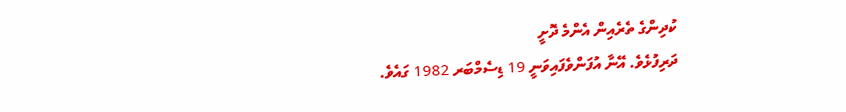ކުދިންގެ ތެރެއިން އެންމެ ދޮށީ
ދަރިފުޅެވެ. އޭނާ އުފަންވެފައިވަނީ 19 ޑިސެމްބަރ 1982 ގައެވެ.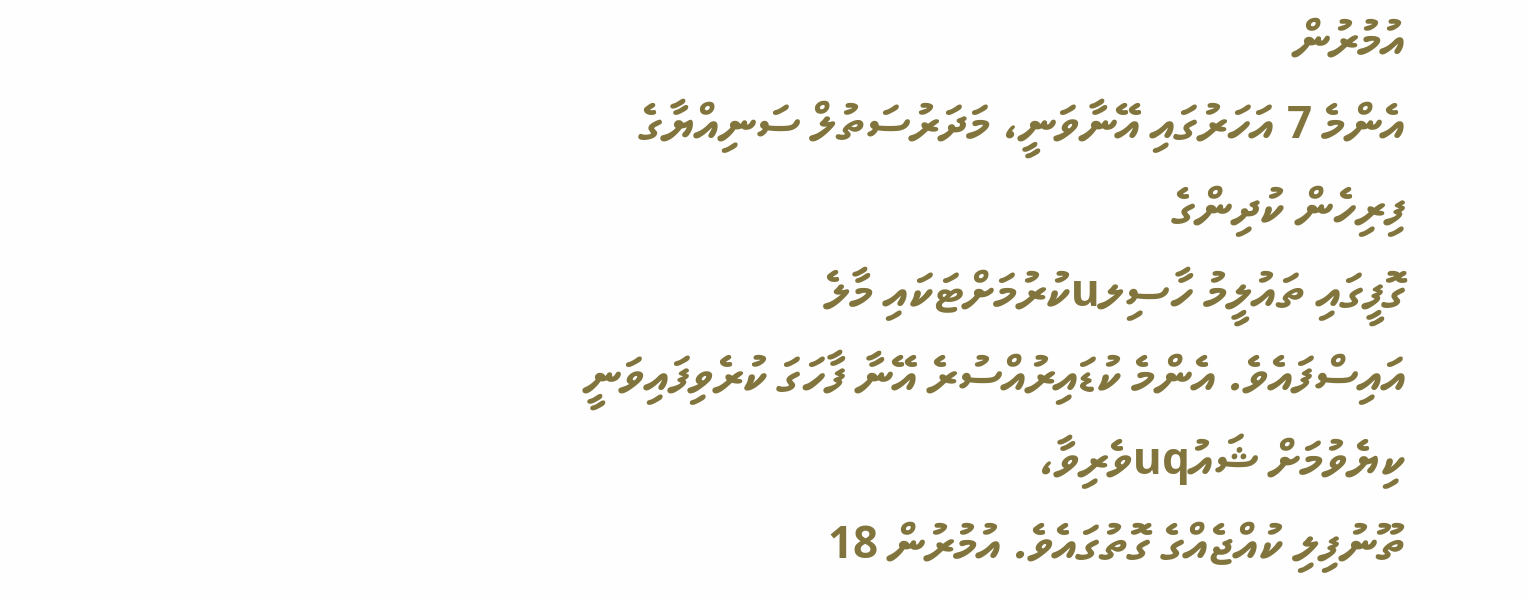އުމުރުން
އެންމެ 7 އަހަރުގައި އޭނާވަނީ، މަދަރުސަތުލް ސަނިއްޔާގެ ފިރިހެން ކުދިންގެ
ގޮފީގައި ތައުލީމު ހާސިލuކުރުމަށްޓަކައި މާލެ
އައިސްފައެވެ. އެންމެ ކުޑައިރުއްސުރެ އޭނާ ފާހަގަ ކުރެވިފައިވަނީ ކިޔެވުމަށް ޝައުuqވެރިވާ،
ތޫނުފިލި ކުއްޖެއްގެ ގޮތުގައެވެ. އުމުރުން 18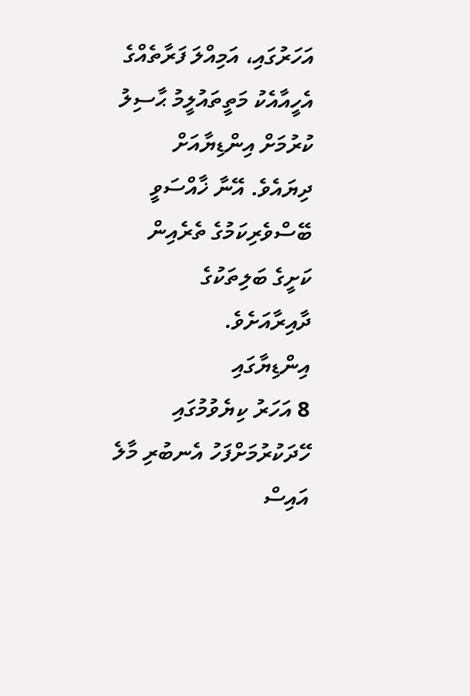އަހަރުގައި، އަމިއްލަ ފަރާތެއްގެ
އެހީއާއެކު މަތީތައުލީމު ޙާސިލު ކުރުމަށް އިންޑިޔާއަށް ދިޔައެވެ. އޭނާ ޚާއްސަވީ
ބޭސްވެރިކަމުގެ ތެރެއިން ކަށީގެ ބަލިތަކުގެ ދާއިރާއަށެވެ.
އިންޑިޔާގައި
8 އަހަރު ކިޔެވުމުގައި ހޭދަކުރުމަށްފަހު އެނބުރި މާލެ އައިސް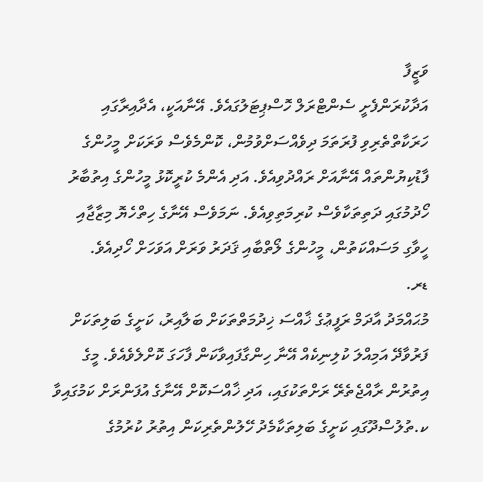ވަޒީފާ
އަދާކުރަންފެށީ ސެންޓްރަލް ހޮސްޕިޓަލުގައެވެ. އޭނާއަކީ، އެދާއިރާގައި
ހަރަކާތްތެރިވި ފުރަތަމަ ދިވެއްސަށްވުމުން، ކޮންމެވެސް ވަރަކަށް މީހުންގެ
ފާޑުކިޔުންތައް އޭނާއަށް ރައްދުވިއެވެ. އަދި އެންމެ ކުރީކޮޅު މީހުންގެ އިތުބާރު
ހޯދުމުގައި ދަތިތަކާވެސް ކުރިމަތިވިއެވެ. ނަމަވެސް އޭނާގެ ހިތްހެޔޮ މިޒާޖާއި
ހީވާގި މަސައްކަތުން، މީހުންގެ ލޯތްބާއި ޤަދަރު ވަރަށް އަވަހަށް ހޯދިއެވެ.
ޑރ.
މުޙައްމަދު އާދަމް ރަފީޢުގެ ޚާއްސަ ޚިދުމަތްތަކަށް ބަލާއިރު، ކަށީގެ ބަލިތަކަށް
ފަރުވާދޭ އަމިއްލަ ކުލިނިކެއް އޭނާ ހިންގާފައިވާކަން ފާހަގަ ކޮށްލެވެއެވެ. މީގެ
އިތުރުން ރާއްޖެތެރޭ ރަށްތަކުގައި، އަދި ޚާއްސަކޮށް އޭނާގެ އުފަންރަށް ކަމުގައިވާ
ކ.ތުލުސްދޫގައި ކަށީގެ ބަލިތަކާމެދު ހޭލުންތެރިކަން އިތުރު ކުރުމުގެ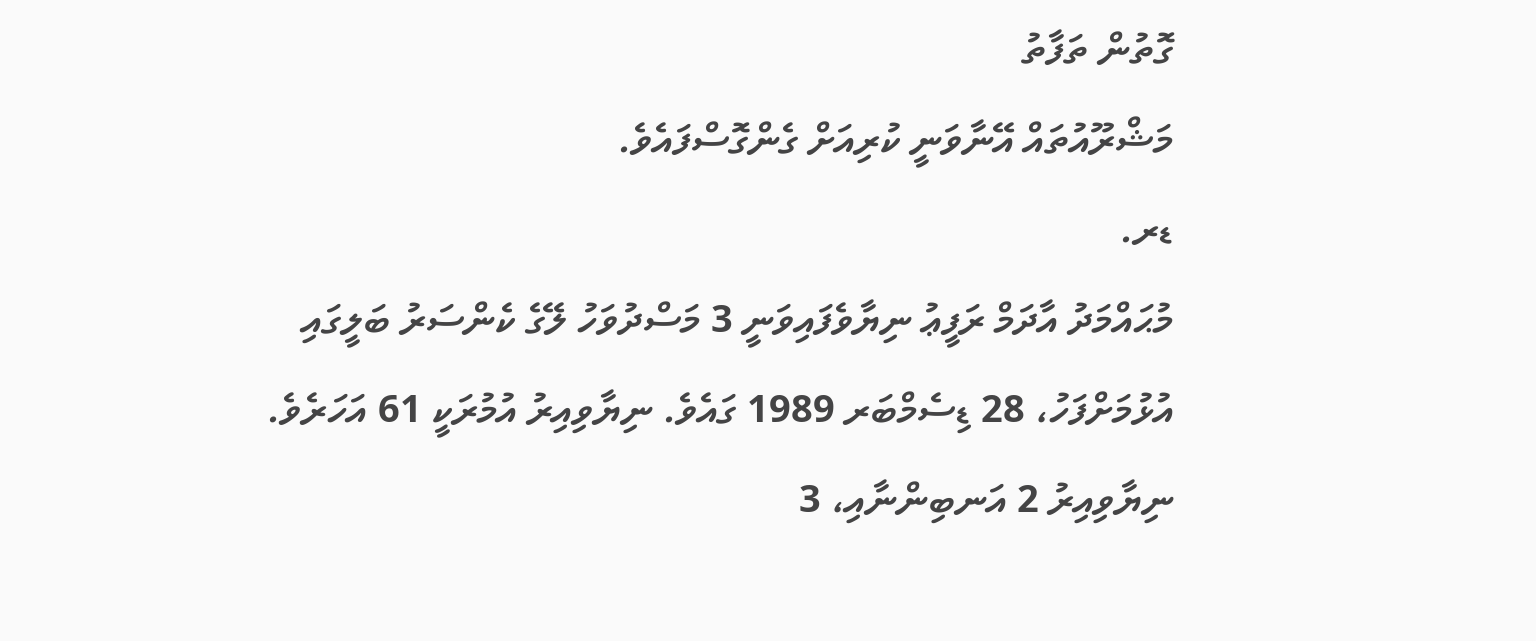ގޮތުން ތަފާތު
މަޝްރޫއުތައް އޭނާވަނީ ކުރިއަށް ގެންގޮސްފައެވެ.
ޑރ.
މުޙައްމަދު އާދަމް ރަފީޢު ނިޔާވެފައިވަނީ 3 މަސްދުވަހު ލޭގެ ކެންސަރު ބަލީގައި
އުޅުމަށްފަހު، 28 ޑިސެމްބަރ 1989 ގައެވެ. ނިޔާވިއިރު އުމުރަކީ 61 އަހަރެވެ.
ނިޔާވިއިރު 2 އަނބިންނާއި، 3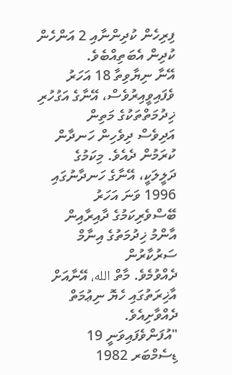ފިރިހެން ކުދިންނާއި 2 އަންހެން ކުދިން އެބަތިއްބެވެ.
އޭނާ ނިޔާވިތާ 18 އަހަރު ވެފައިވީއިރުވެސް، އޭނާގެ އަގުހުރި ޚިދުމަތްތަކުގެ މަތިން
އަދިވެސް ދިވެހިން ހަނދާން ކުރަމުން ދެއެވެ. މިކަމުގެ ދަލީލަކީ، އޭނާގެ ހަނދާނުގައި
1996 ވަނަ އަހަރު ބޭސްވެރިކަމުގެ ދާއިރާއިން އާންމު ޚިދުމަތުގެ އިނާމް ސަރުކާރުން
ދެއްވުމެވެ. މާތް الله، އޭނާއަށް އާޚިރަތުގައި ހެޔޮ ނިޢުމަތް ދެއްވާށިއެވެ.
"އުފަންވެފައިވަނީ 19 ޑިސެމްބަރ 1982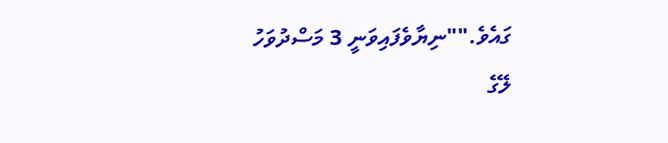ގައެވެ.""ނިޔާވެފައިވަނީ 3 މަސްދުވަހު ލޭގެ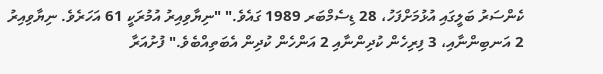ކެންސަރު ބަލީގައި އުޅުމަށްފަހު، 28 ޑިސެމްބަރ 1989 ގައެވެ." "ނިޔާވިއިރު އުމުރަކީ 61 އަހަރެވެ. ނިޔާވިއިރު 2 އަނބިންނާއި، 3 ފިރިހެން ކުދިންނާއި 2 އަންހެން ކުދިން އެބަތިއްބެވެ." ފުށުއަރާ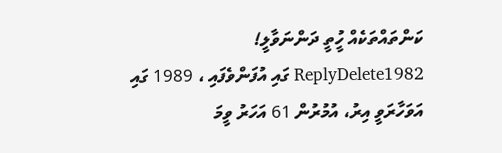ކަންތައްތަކެއް ހުީތީ ދަންނަވާލީ!
ReplyDelete1982 ގައި އުފަންވެފައި ، 1989 ގައި އަވަހާރަވީ އިރު، އުމުރުން 61 އަހަރު ވީމަ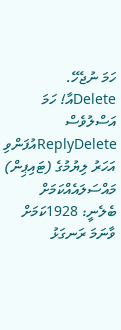ހަމަ ނުޖެހޭ.
Deleteއާ! ހަމަ އަސްލުވެސް
ReplyDeleteއުފަންވި އަހަރު ލިޔުމުގެ (ޓައިޕިން) މައްސަލައެއްކަމަށް ބެލެނީ: 1928ކަމަށް ވާނަމަ ރަނގަޅު